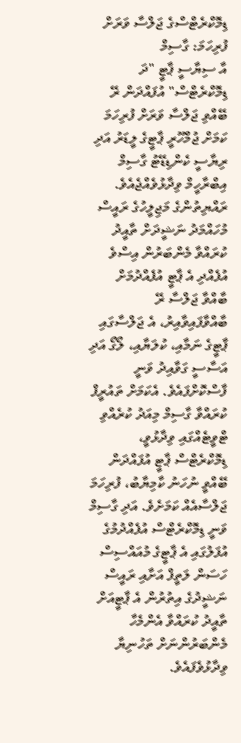ޑިމޮކްރެޓްސްގެ ޖަލްސާ ވަރަށް ފުރިހަމަ: ގާސިމް
އާ ސިޔާސީ ޕާޓީ "ދަ ޑިމޮކްރެޓްސް" އުފައްދަން ރޭ ބޭއްވި ޖަލްސާ ވަރަށް ފުރިހަމަ ކަމަށް ޖުމްހޫރީ ޕާޓީގެ ލީޑަރު އަދި ރިޔާސީ ކެންޑިޑޭޓު ގާސިމް އިބްރާހީމް ވިދާޅުވެއްޖެއެވެ. ރައްޔިތުންގެ މަޖިލީހުގެ ރައީސް މުހައްމަދު ނަޝީދަށް ތާއީދު ކުރައްވާ މެންބަރުން އިސްވެ އުފެއްދި އެ ޕާޓީ އުފެއްދުމަށް ބާއްވާ ޖަލްސާ ރޭ ބާއްވާފައިވާއިރު، އެ ޖަލްސާގައި ޕާޓީގެ ނަމާއި، ކުލަޔާއި، ލޯގޯ އަދި އަސާސީ ގަވާއިދު ވަނީ ފާސްކޮށްފައެވެ. އެކަމަށް ތައުރީފް ކުރައްވާ ގާސިމް މިއަދު ކުރެއްވި ޓްވީޓެއްގައި ވިދާޅުވީ، ޑިމޮކްރެޓްސް ޕާޓީ އުފައްދަން ބޭއްވީ ނުހަނު ކާމިޔާބު، ފުރިހަމަ ޖަލްސާއެއް ކަމަށެވެ. އަދި ގާސިމް ވަނީ ޑިމޮކްރެޓްސް އުފެއްދުމުގެ އުފަލުގައި އެ ޕާޓީގެ މުއައްސިސް ހަސަން ލަތީފް އަށާއި ރައީސް ނަޝީދުގެ އިތުރުން އެ ޕާޓީއަށް ތާއީދު ކުރައްވާ އެންމެހާ މެންބަރުންނަށް ތަހުނިޔާ ވިދާޅުވެފައެވެ.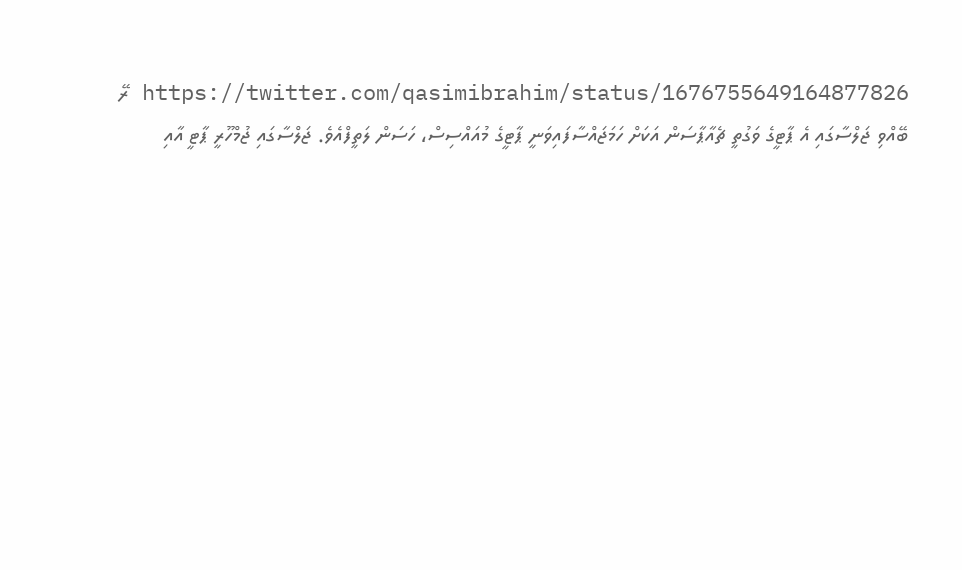https://twitter.com/qasimibrahim/status/1676755649164877826 ރޭ ބޭއްވި ޖަލްސާގައި އެ ޕާޓީގެ ވަގުތީ ޗެއާޕާސަން އަކަށް ހަމަޖައްސާފައިވަނީ ޕާޓީގެ މުއައްސިސް، ހަސަން ލަތީފްއެވެ. ޖަލްސާގައި ޖުމްހޫރީ ޕާޓީ އާއި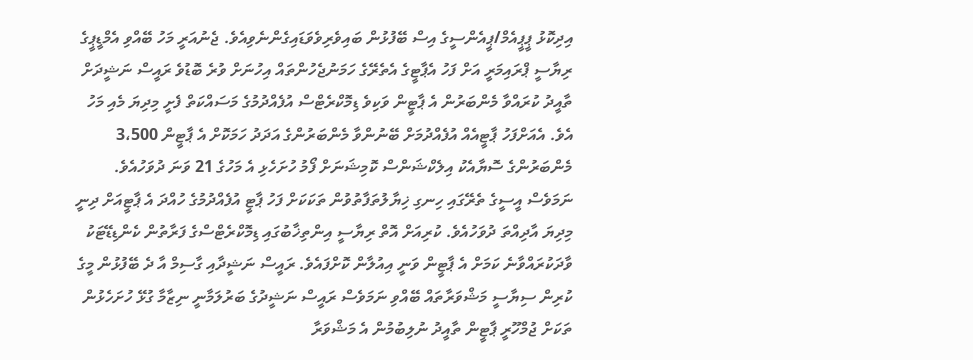އިދިކޮޅު ޕީޕީއެމް/ޕީއެންސީގެ އިސް ބޭފުޅުން ބައިވެރިވެވަޑައިގެންނެވިއެވެ. ޖެނުއަރީ މަހު ބޭއްވި އެމްޑީޕީގެ ރިޔާސީ ޕްރައިމަރީ އަށް ފަހު އެޕާޓީގެ އެތެރޭގެ ހަމަނުޖެހުންތައް އިހުނަށް ވުރެ ބޮޑުވެ ރައީސް ނަޝީދަށް ތާއީދު ކުރައްވާ މެންބަރުން އެ ޕާޓީން ވަކިވެ ޑިމޮކްރެޓްސް އުފެއްދުމުގެ މަސައްކަތް ފެށީ މިދިޔަ މެއި މަހު އެވެ. އެއަށްފަހު ޕާޓީއެއް އުފެއްދުމަށް ބޭނުންވާ މެންބަރުންގެ އަދަދު ހަމަކޮށް އެ ޕާޓީން 3،500 މެންބަރުންގެ ސޮޔާއެކު އިލެކްޝަންސް ކޮމިޝަނަށް ފޯމު ހުށަހެޅި އެ މަހުގެ 21 ވަނަ ދުވަހުއެވެ. ނަމަވެސް އީސީގެ ތެރޭގައި ހިނގި ޚިޔާލުތަފާތުވުން ތަކަކަށް ފަހު ޕާޓީ އުފެއްދުމުގެ ހުއްދަ އެ ޕާޓީއަށް ދިނީ މިދިޔަ އާދިއްތަ ދުވަހުއެވެ. ކުރިއަށް އޮތް ރިޔާސީ އިންތިޚާބުގައި ޑިމޮކްރެޓްސްގެ ފަރާތުން ކެންޑިޑޭޓަކު ވާދަކުރައްވާނެ ކަމަށް އެ ޕާޓީން ވަނީ އިއުލާން ކޮށްފައެވެ. ރައީސް ނަޝީދާއި ގާސިމް އާ ދެ ބޭފުޅުން މީގެ ކުރިން ސިޔާސީ މަޝްވަރާތައް ބޭއްވި ނަމަވެސް ރައީސް ނަޝީދުގެ ބަރުލަމާނީ ނިޒާމާ ގުޅޭ ހުށަހެޅުން ތަކަށް ޖުމްހޫރީ ޕާޓީން ތާއީދު ނުލިބުމުން އެ މަޝްވަރާ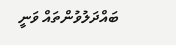ބައްދަލުވުންތައް ވަނީ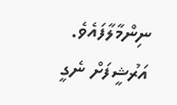ނިންމާލާފައެވެ.
އަރުޝީފަށް ނެގީ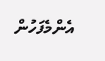އެންމެފަހުން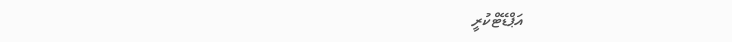އަޕްޑޭޓްކުރީ